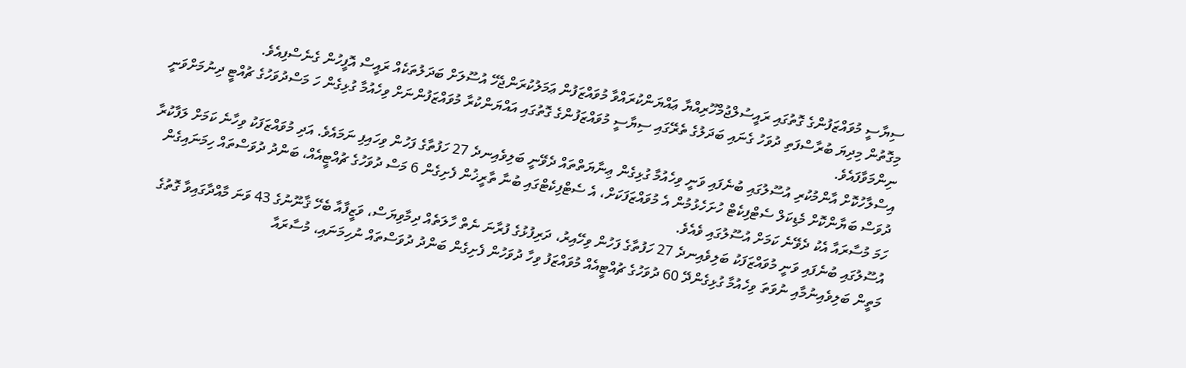ސިޔާސީ މުވައްޒަފުންގެ ގޮތުގައި ރައީސުލްޖުމްހޫރިއްޔާ ޢައްޔަންކުރައްވާ މުވައްޒަފުން ޢަމަލުކުރަންޖެހޭ އުސޫލަށް ބަދަލުތަކެއް ރައީސް އޮފީހުން ގެނެސްފިއެވެ.
މިގޮތުން މިދިޔަ ބުރާސްފަތި ދުވަހު ގެނައި ބަދަލުގެ ތެރޭގައި ސިޔާސީ މުވައްޒަފުންގެ ގޮތުގައި އައްޔަންކުރާ މުވައްޒަފުންނަށް ވިހެއުމާ ގުޅިގެން ހަ މަސްދުވަހުގެ ޗުއްޓީ ދިނުމަށްވަނީ ނިންމަވާފައެވެ.
އިސްލާހުކޮށް އާންމުކުރި އުސޫލުގައި ބުނެފައި ވަނީ ވިހެއުމާ ގުޅިގެން ޢިނާޔަތްތައް ދެވޭނީ ބަލިވެއިނދެ 27 ހަފުތާގެ ފަހުން ވިހައިފި ނަމައެވެ. އަދި މުވައްޒަފަކު ވިހާނެ ކަމަށް ލަފާކުރާ ދުވަސް ބަޔާންކޮށް މެޑިކަލް ސެޓްފިކެޓް ހުށަހެޅުމުން އެ މުވައްޒަފަކަށް، އެ ސެޓްފިކެޓްގައި ބުނާ ތާރީޚުން ފެށިގެން 6 މަސް ދުވަހުގެ ޗުއްޓީއެއް، ބަންދު ދުވަސްތައް ހިމަނައިގެން ހަމަ މުސާރައާ އެކު ދެވޭނެ ކަމަށް އުސޫލުގައި ވެއެވެ.
އުސޫލުގައި ބުނެފައި ވަނީ މުވައްޒަފަކު ބަލިވެއިނދެ 27 ހަފުތާގެ ފަހުން ވިހޭއިރު، ދަރިފުޅުގެ ފުރާނަ ނެތް ހާލަތެއް ދިމާވިޔަސް، ވަޒީފާއާ ބެހޭ ޤާނޫނުގެ 43 ވަނަ މާއްދާގައިވާ ގޮތުގެ މަތީން ބަލިވެއިނުމާއި ނުވަތަ ވިހެއުމާ ގުޅިގެންދޭ 60 ދުވަހުގެ ޗުއްޓީއެއް މުވައްޒަފު ވިހާ ދުވަހުން ފެށިގެން ބަންދު ދުވަސްތައް ނުހިމަނައި، މުސާރައާ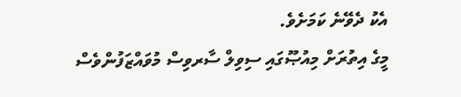އެކު ދެވޭނެ ކަމަށެވެ.
މީގެ އިތުރަށް މިއުޞޫގައި ސިވިލް ސާރވިސް މުވައްޒަފުންވެސް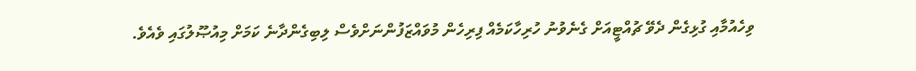ވިހެއުމާއި ގުޅިގެން ދެވޭ ޗުއްޓީއަށް ގެނެވުނު ހުރިހާކަމެއް ފިރިހެން މުވައްޒަފުންނަށްވެސް ލިބިގެންދާނެ ކަމަށް މިއުޞޫލުގައި ވެއެވެ.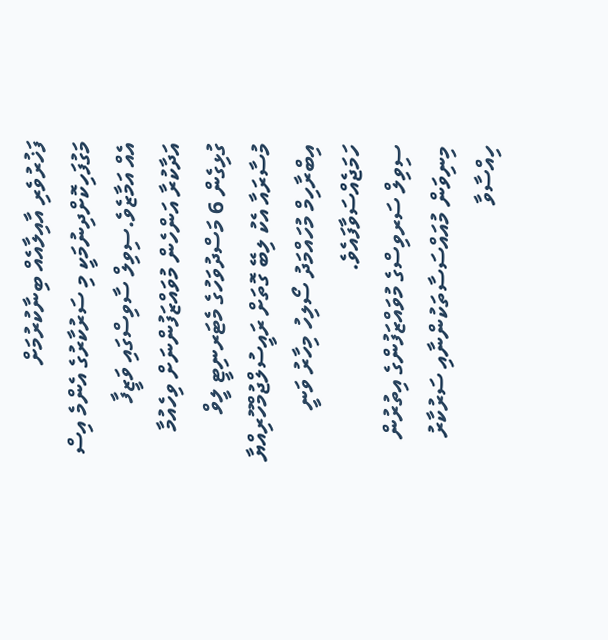ފަޚުރުވެރި އާއިލާއެއް ބިނާކުރުމަށް މަގުފަހިކޮށްދިނުމަކީ މި ސަރުކާރުގެ އެންމެ އިސް އެއް އަމާޒެވެ.ސިވިލް ސާވިސްގައި ވަޒީފާ އަދާކުރާ އަންހެން މުވައްޒަފުންނަށް ވިހެއުމާ ގުޅިގެން 6 މަސްދުވަހުގެ މެޓަރނިޓީ ލީވް މުސާރައާ އެކު ލިބޭ ގޮތަށް ރައީސުލްޖުމްހޫރިއްޔާ އިބްރާހިމް މުހައްމަދު ސޯލިހު މިހާރު ވަނީ ހަމަޖެއްސަވާފައެވެ.
ސިވިލް ސަރވިސްގެ މުވައްޒަފުންގެ އިތުރުން މިނިވަން މުއައްސަސާތަކުންނާއި ސަރުކާރު ހިއްސާވާ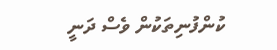ކުންފުނިތަކުން ވެސް ދަނީ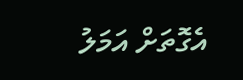އެގޮތަށް އަމަލު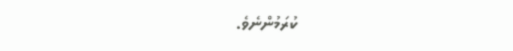ކުރަމުންނެވެ.